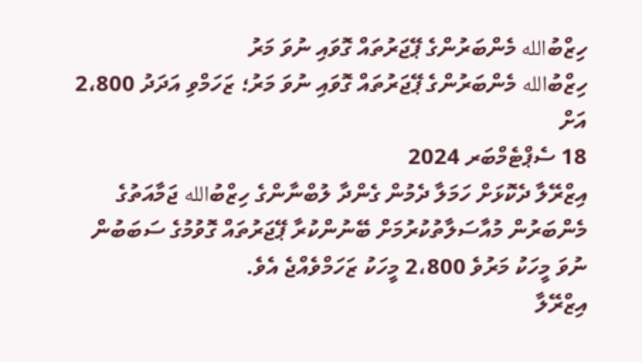ހިޒްބުالله މެންބަރުންގެ ޕޭޖަރުތައް ގޮވައި ނުވަ މަރު
ހިޒްބުالله މެންބަރުންގެ ޕޭޖަރުތައް ގޮވައި ނުވަ މަރު؛ ޒަހަމްވި އަދަދު 2،800 އަށް
18 ސެޕްޓެމްބަރ 2024
އިޒްރޭލާ ދެކޮޅަށް ހަމަލާ ދެމުން ގެންދާ ލުބްނާންގެ ހިޒްބުالله ޖަމާއަތުގެ މެންބަރުން މުއާސަލާތުކުރުމަށް ބޭނުންކުރާ ޕޭޖަރުތައް ގޮވުމުގެ ސަބަބުން ނުވަ މީހަކު މަރުވެ 2،800 މީހަކު ޒަހަމްވެއްޖެ އެވެ.
އިޒްރޭލާ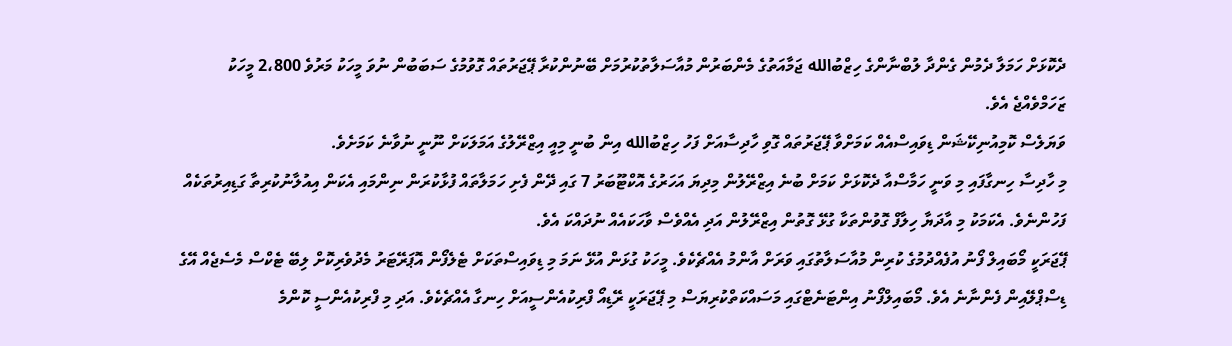ދެކޮޅަށް ހަމަލާ ދެމުން ގެންދާ ލުބްނާންގެ ހިޒްބުالله ޖަމާއަތުގެ މެންބަރުން މުއާސަލާތުކުރުމަށް ބޭނުންކުރާ ޕޭޖަރުތައް ގޮވުމުގެ ސަބަބުން ނުވަ މީހަކު މަރުވެ 2،800 މީހަކު ޒަހަމްވެއްޖެ އެވެ.
ވަޔަލެސް ކޮމިއުނިކޭޝަން ޑިވައިސްއެއް ކަމަށްވާ ޕޭޖަރުތައް ގޮވި ހާދިސާއަށް ފަހު ހިޒްބުالله އިން ބުނީ މިއީ އިޒްރޭލުގެ އަމަލަކަށް ނޫނީ ނުވާނެ ކަމަށެވެ.
މި ހާދިސާ ހިނގާފައި މި ވަނީ ހަމާސްއާ ދެކޮޅަށް ކަމަށް ބުނެ އިޒްރޭލުން މިދިޔަ އަހަރުގެ އޮކްޓޫބަރު 7 ގައި ދޭން ފެށި ހަމަލާތައް ފުޅާކުރަން ނިންމައި އެކަން އިއުލާނުކުރިތާ ގަޑިއިރުތަކެއް ފަހުންނެވެ. އެކަމަކު މި އާދަޔާ ހިލާފް ގޮވުންތަކާ ގުޅޭ ގޮތުން އިޒްރޭލުން އަދި އެއްވެސް ވާހަކައެއް ނުދައްކަ އެވެ.
ޕޭޖަރަކީ މޯބައިލް ފޯނު އުފެއްދުމުގެ ކުރިން މުއާސަލާތުގައި ވަރަށް އާންމު އެއްޗެކެވެ. މީހަކު ގުޅަން އުޅޭ ނަމަ މި ޑިވައިސްތަކަށް ޓެލެފޯން އޮޕަރޭޓަރު މެދުވެރިކޮށް ލިބޭ ޓެކްސް މެސެޖެއް އޭގެ ޑިސްޕްލޭއިން ފެންނާނެ އެވެ. މޯބައިލްފޯނު އިންޓަނެޓްގައި މަސައްކަތްކުރިޔަސް މި ޕޭޖަރަކީ ރޭޑިއޯ ފްރިކުއެންސީއަށް ހިނގާ އެއްޗެކެވެ. އަދި މި ފްރިކުއެންސީ ކޮންމެ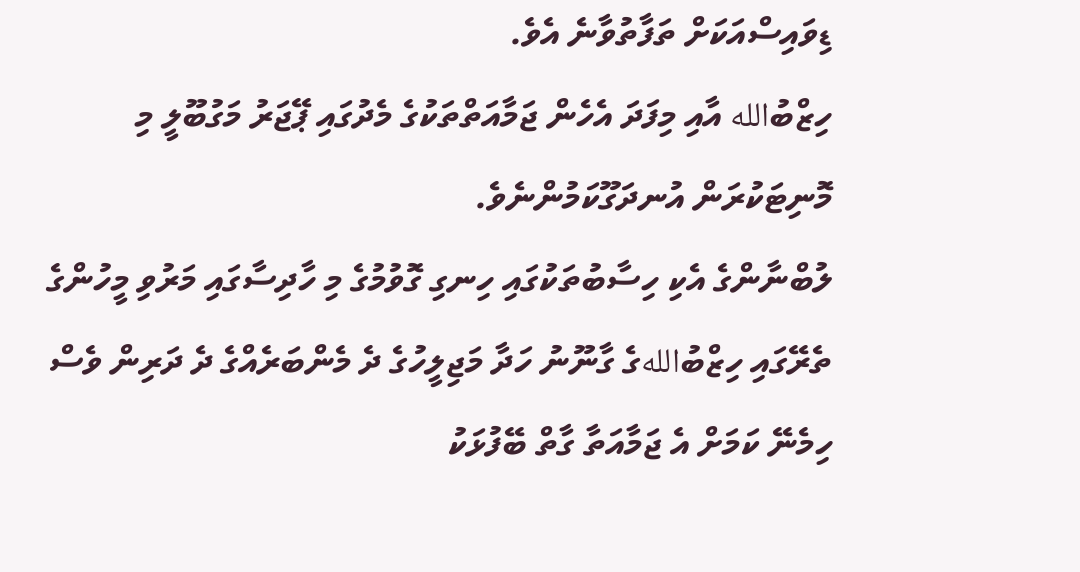ޑިވައިސްއަކަށް ތަފާތުވާނެ އެވެ.
ހިޒްބުالله އާއި މިފަދަ އެހެން ޖަމާއަތްތަކުގެ މެދުގައި ޕޭޖަރު މަގުބޫލީ މި މޮނިޓަކުރަން އުނދަގޫކަމުންނެވެ.
ލުބްނާންގެ އެކި ހިސާބުތަކުގައި ހިނގި ގޮވުމުގެ މި ހާދިސާގައި މަރުވި މީހުންގެ ތެރޭގައި ހިޒްބުاللهގެ ގާނޫނު ހަދާ މަޖިލީހުގެ ދެ މެންބަރެއްގެ ދެ ދަރިން ވެސް ހިމެނޭ ކަމަށް އެ ޖަމާއަތާ ގާތް ބޭފުޅަކު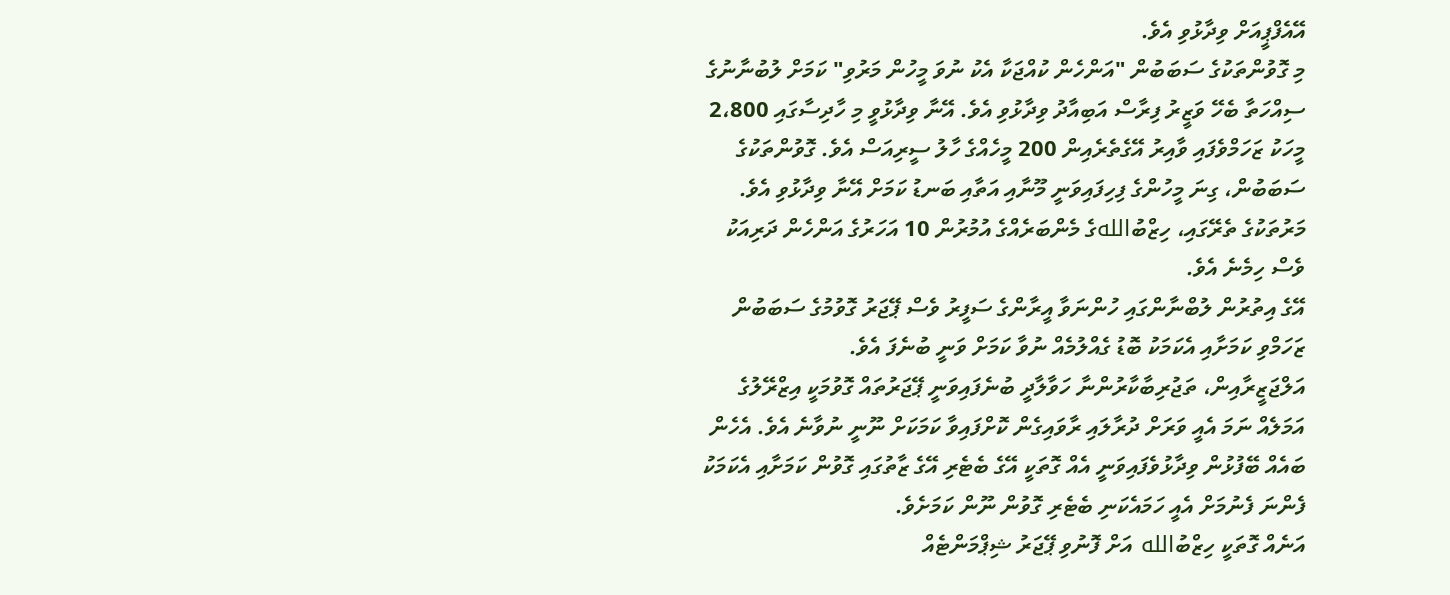އޭއެފްޕީއަށް ވިދާޅުވި އެވެ.
މި ގޮވުންތަކުގެ ސަބަބުން "އަންހެން ކުއްޖަކާ އެކު ނުވަ މީހުން މަރުވި" ކަމަށް ލުބުނާނުގެ ސިއްހަތާ ބެހޭ ވަޒީރު ފިރާސް އަބިއާދު ވިދާޅުވި އެވެ. އޭނާ ވިދާޅުވީ މި ހާދިސާގައި 2،800 މީހަކު ޒަހަމްވެފައި ވާއިރު އޭގެތެރެއިން 200 މީހެއްގެ ހާލު ސީރިއަސް އެވެ. ގޮވުންތަކުގެ ސަބަބުން، ގިނަ މީހުންގެ ފިހިފައިވަނީ މޫނާއި އަތާއި ބަނޑު ކަމަށް އޭނާ ވިދާޅުވި އެވެ.
މަރުތަކުގެ ތެރޭގައި، ހިޒްބުاللهގެ މެންބަރެއްގެ އުމުރުން 10 އަހަރުގެ އަންހެން ދަރިއަކު ވެސް ހިމެނެ އެވެ.
އޭގެ އިތުރުން ލުބްނާންގައި ހުންނަވާ އީރާންގެ ސަފީރު ވެސް ޕޭޖަރު ގޮވުމުގެ ސަބަބުން ޒަހަމްވި ކަމަށާއި އެކަމަކު ބޮޑު ގެއްލުމެއް ނުވާ ކަމަށް ވަނީ ބުނެފަ އެވެ.
އަލްޖަޒީރާއިން، ތަޖުރިބާކާރުންނާ ހަވާލާދީ ބުނެފައިވަނީ ޕޭޖަރުތައް ގޮވުމަކީ އިޒްރޭލުގެ އަމަލެއް ނަމަ އެއީ ވަރަށް ދުރާލައި ރާވައިގެން ކޮށްފައިވާ ކަމަކަށް ނޫނީ ނުވާނެ އެވެ. އެހެން ބައެއް ބޭފުޅުން ވިދާޅުވެފައިވަނީ އެއް ގޮތަކީ އޭގެ ބެޓެރި އޭގެ ޒާތުގައި ގޮވުން ކަމަށާއި އެކަމަކު ފެންނަ ފެނުމަށް އެއީ ހަމައެކަނި ބެޓެރި ގޮވުން ނޫން ކަމަށެވެ.
އަނެއް ގޮތަކީ ހިޒްބުالله އަށް ފޮނުވި ޕޭޖަރު ޝިޕްމަންޓެއް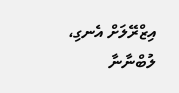އިޒްރޭލަށް އެނގި، ލުބްނާނާ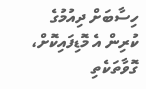ހިސާބަށް ދިއުމުގެ ކުރިން އެ މޮޑިފައިކޮށް، ގޮވާތަކެތި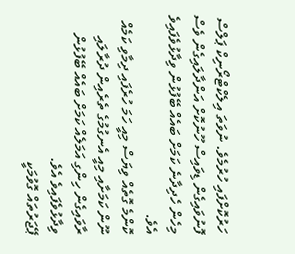ހަރުކޮށްފައި ހުރުމެވެ. ނުވަތަ އިލެކްޓްރޯނިކް ޕަލްސް ފޮނުވައިގެން ޑިވައިސް ހޫނުކޮށް އަންދާލައިގެން ވެސް މިހެން ހެދިދާނެ ކަމަށް ބައެއް ބޭފުޅުން ވިދާޅުވެފައިވެ އެވެ.
ކޮންމެ ގޮތެއް ވިޔަސް މިއީ ހަމަ ހުރެފައި ދިމާވި ކަމެއް ނޫން ކަމަށާއި މިއީ އެނގުމުގެ ތެރެއިން ދުރާލައި ރާވައިގެން ހިންގި އަމަލެއް ކަމަށް ބައެއް ބޭފުޅުން ވިދާޅުވެފައިވެ އެވެ.
ޕޭޖަރުތައް ގޮވުމަކީ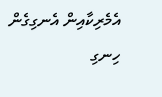އެމެރިކާއިން އެނގިގެން ހިނގި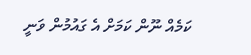ކަމެއް ނޫން ކަމަށް އެ ގައުމުން ވަނީ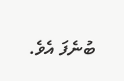ބުނެފަ އެވެ.